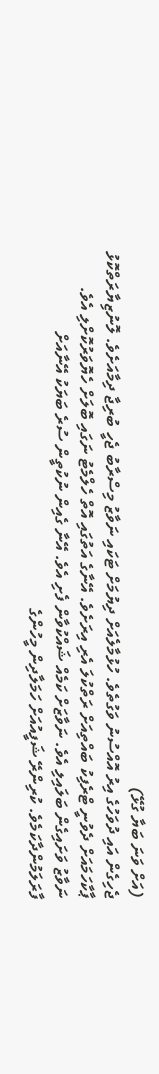(އަށް ވަނަ ބަޔާ ގުޅޭ)
ޖެހިގެން އައި ދުވަހުގެ އިރު އޮއްސުނު ވަގުތެވެ. ހުޅުމާލެއަށް ދިޔުމަށް ޓަކައި ނަވާޒު މިސްރާބު ޖެހީ ބުރިޖާ ދިމާއަށެވެ. ލޮނުޒިޔާރަތްކޮޅު ޕާކާހަމައަށް ދެވުނީ ޓްރެފިކު ބައްތިއަށް ރަތްކުލަ އެރި އިރަށެވެ. އޭނާގެ އަތުގައި އޮތް ހެލްމެޓު ނަގައި ބޮލަށް ހެޔޮވަރުކޮށްލި އެވެ.
ނަވާޒު ވަށައިގެން ބަލައިލި އެވެ. ނަވާޒަށް ކަމެއް ޝައްކުވާން ފެށި އެވެ. އޭނާ ގެއިން ނުކުތީން ސުރެ ބަޔަކު އޭނާއަށް ފާރަލަމުންދާކަމެވެ. ކުރިންރޭ ޝަފީއުއަށް ހަމަލާދިން މީހުންގެ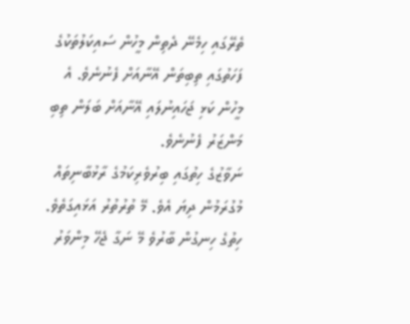ތެރޭގައި ހިމެނޭ ދެތިން މީހުން ސައިކަލުތަކުގެ ފަހަތުގައި ތިބިތަން އޭނާއަށް ފެނުނެވެ. އެ މީހުން ކަޅި ޖަހައިނުލައި އޭނާއަށް ބަލަން ތިބި މަންޒަރު ފެނުނެވެ.
ނަވާޒުގެ ހިތުގައި ބިރުވެރިކަމުގެ ރާޅުބާނިތައް މުގުރަމުން ދިޔަ އެވެ. މޭ ތުރުތުރު އަޅައިގަތެވެ. ހިތުގެ ހިނގުން ބާރުވެ މޭ ނަގާ ޖެހޭ މިންވަރު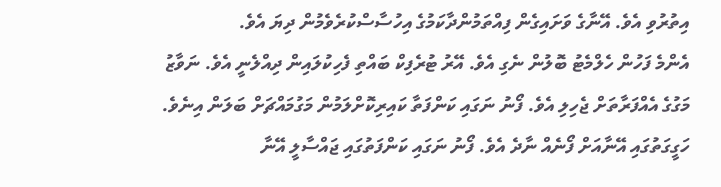އިތުރުވި އެވެ. އޭނާގެ ވަށައިގެން ފިއްތަމުންދާކަމުގެ އިހުސާސްކުރެވެމުން ދިޔަ އެވެ.
އެންމެ ފަހުން ހެލްމެޓު ބޮލުން ނެގި އެވެ. އޭރު ޓުރެފިކް ބައްތި ފެހިކުލައިން ދިއްލެނީ އެވެ. ނަވާޒު މަގުގެ އެއްފަރާތަށް ޖެހިލި އެވެ. ފޯނު ނަގައި ކަންފަތާ ކައިރިކޮށްލަމުން މަގުމައްޗަށް ބަލަން އިނެވެ. ހަގީގަތުގައި އޭނާއަށް ފޯނެއް ނާދެ އެވެ. ފޯނު ނަގައި ކަންފަތުގައި ޖައްސާލީ އޭނާ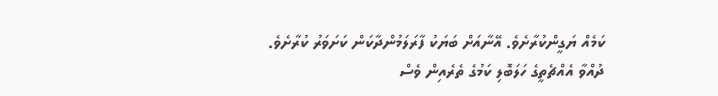ކަމެއް ޔަގީންކުރާށެވެ. އޭނާއަށް ބަޔަކު ފާރަލަމުންދާކަން ކަށަވަރު ކުރާށެވެ.
ދުއްވާ އެއްޗެތީގެ ހަލަބޮލި ކަމުގެ ތެރެއިން ވެސް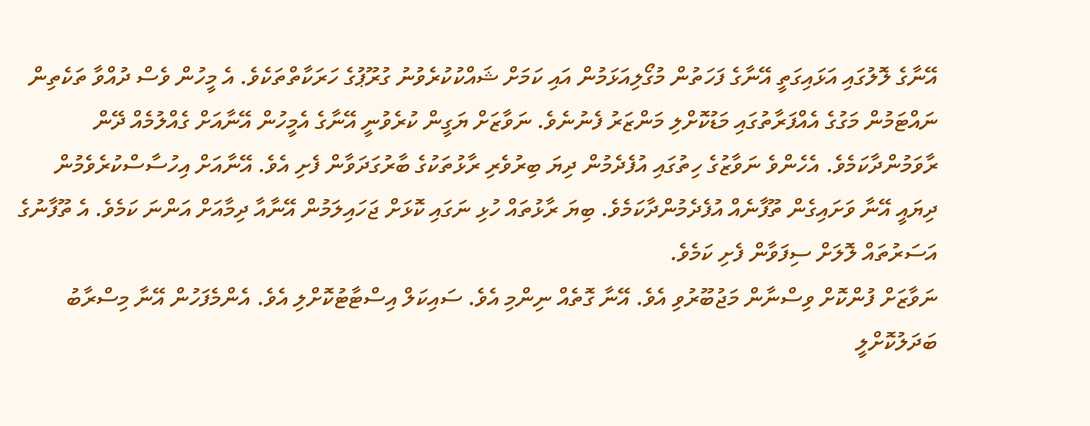އޭނާގެ ލޮލުގައި އަޅައިގަތީ އޭނާގެ ފަހަތުން މުގޯލިއަޅަމުން އައި ކަމަށް ޝައްކުކުރެވުނު ގުރޫޕުގެ ހަރަކާތްތަކެވެ. އެ މީހުން ވެސް ދުއްވާ ތަކެތިން ނައްޓަމުން މަގުގެ އެއްފަރާތުގައި މަޑުކޮށްލި މަންޒަރު ފެނުނެވެ. ނަވާޒަށް ޔަގީން ކުރެވުނީ އޭނާގެ އެމީހުން އޭނާއަށް ގެއްލުމެއް ދޭން ރާވަމުންދާކަމެވެ. އެހެންވެ ނަވާޒުގެ ހިތުގައި އުފެދެމުން ދިޔަ ބިރުވެރި ރާޅުތަކުގެ ބާރުގަދަވާން ފެށި އެވެ. އޭނާއަށް އިހުސާސްކުރެވެމުން ދިޔައީ އޭނާ ވަށައިގެން ތޫފާނެއް އުފެދެމުންދާކަމެވެ. ބިޔަ ރާޅުތައް ހުޅި ނަގައި ކޮޅަށް ޖަހައިލަމުން އޭނާއާ ދިމާއަށް އަންނަ ކަމެވެ. އެ ތޫފާނުގެ އަސަރުތައް ލޮލަށް ސިފަވާން ފެށި ކަމެވެ.
ނަވާޒަށް ފުންކޮށް ވިސްނާން މަޖުބޫރުވި އެވެ. އޭނާ ގޮތެއް ނިންމި އެވެ. ސައިކަލް އިސްޓާޓުކޮށްލި އެވެ. އެންމެފަހުން އޭނާ މިސްރާބު ބަދަލުކޮށްލީ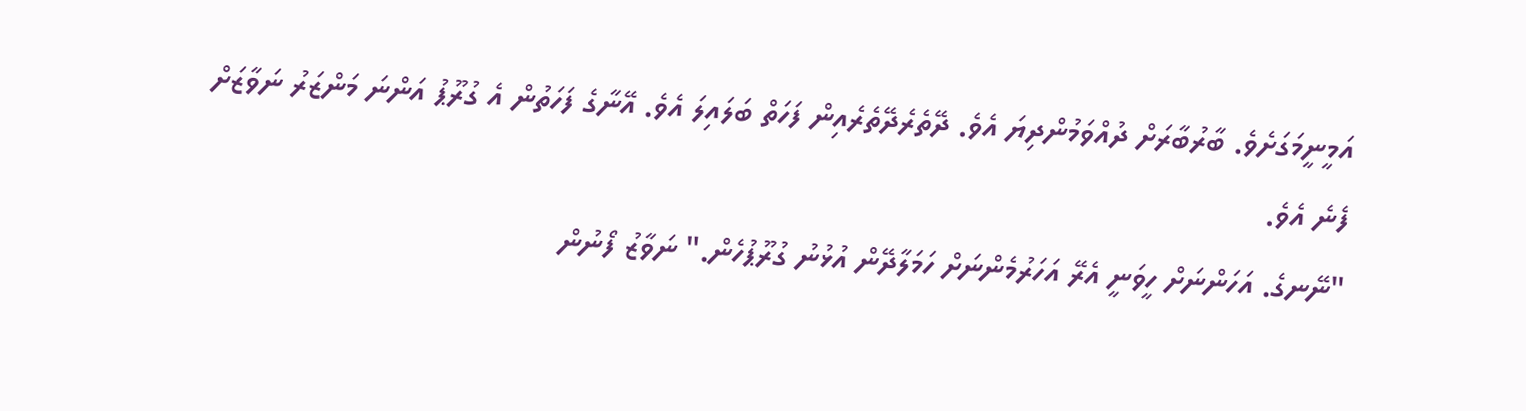އަމީނީމަގަށެވެ. ބާރުބާރަށް ދުއްވަމުންދިޔަ އެވެ. ދޭތެރެދޭތެރެއިން ފަހަތް ބަލައިލަ އެވެ. އޭނާގެ ފަހަތުން އެ ގުރޫޕު އަންނަ މަންޒަރު ނަވާޒަށް ފެނެ އެވެ.
"ނޭނގެ. އަހަންނަށް ހީވަނީ އެރޭ އަހަރުމެންނަށް ހަމަލާދޭން އުޅުނު ގުރޫޕުހެން." ނަވާޒު ފޯނުން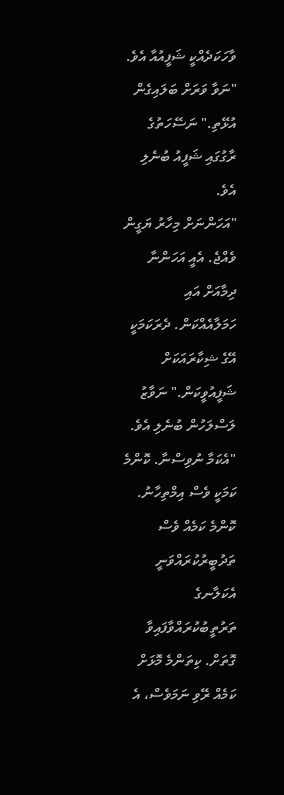ވާހަކަދެއްކީ ޝަފީއުއާ އެވެ.
"ނަވާ ވަރަށް ބަލައިގެން އުޅޭތި." ނަސޭހަތުގެ ރާގުގައި ޝަފީއު ބުނެލި އެވެ.
"އަހަންނަށް މިހާރު ޔަގީން ވެއްޖެ. އެއީ އަހަންނާ ދިމާއަށް އައި ހަމަލާއެއްކަން. ދެރަކަމަކީ އޭގެ ޝިކާރައަކަށް ޝަފީއުވީކަން." ނަވާޒު ލަސްލަހުން ބުނެލި އެވެ.
"އެކަމާ ނުވިސްނާ. ކޮންމެ ކަމަކީ ވެސް އިމްތިހާނު. ކޮންމެ ކަމެއް ވެސް ތަދުބީރުކުރައްވަނީ އެކަލާނގެ ތަރުތީބުކުރައްވާފައިވާ ގޮތަށް. ކިތަންމެ މޮޅަށް ކަމެއް ރޭވި ނަމަވެސް، އެ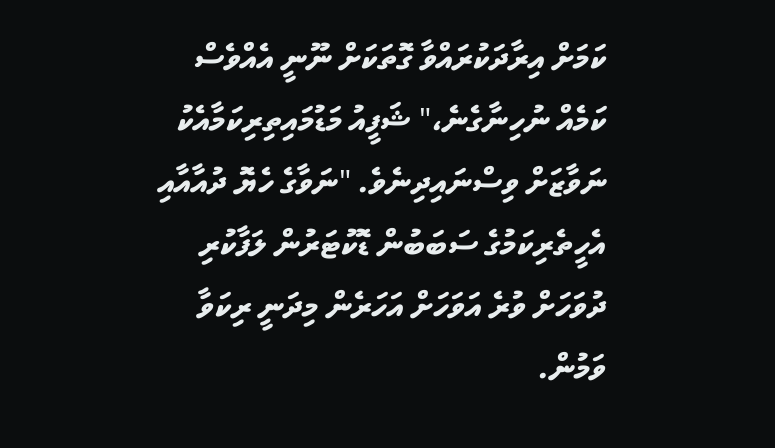ކަމަށް އިރާދަކުރައްވާ ގޮތަކަށް ނޫނީ އެއްވެސް ކަމެއް ނުހިނާގެނެ،" ޝަފީއު މަޑުމައިތިރިކަމާއެކު ނަވާޒަށް ވިސްނައިދިނެވެ. "ނަވާގެ ހެޔޮ ދުއާއާއި އެހީތެރިކަމުގެ ސަބަބުން ޑޮކުޓަރުން ލަފާކުރި ދުވަހަށް ވުރެ އަވަހަށް އަހަރެން މިދަނީ ރިކަވާ ވަމުން.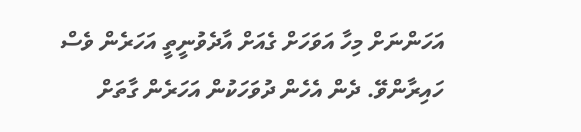އަހަންނަށް މިހާ އަވަހަށް ގެއަށް އާދެވުނީތީ އަހަރެން ވެސް ހައިރާންވޭ. ދެން އެހެން ދުވަހަކުން އަހަރެން ގާތަށް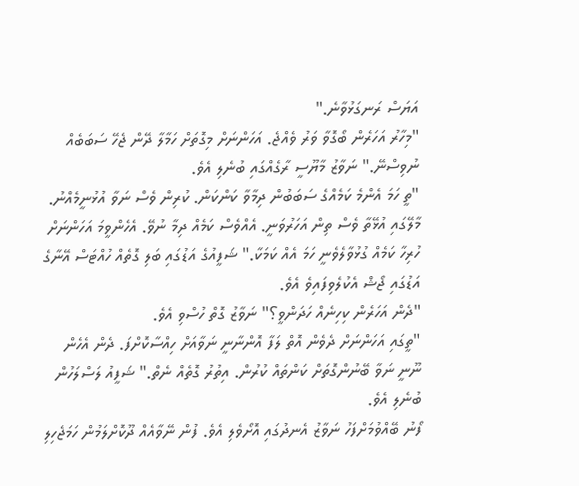އަޔަސް ރަނގަޅުވާނެ."
"މިހާރު އަހަރެން ބޯގޮވާ ވަރު ވެއްޖެ. އަހަންނަށް މިގޮތަށް ހަމާލާ ދޭން ޖެހޭ ސަބަބެއް ނުވިސްނޭ." ނަވާޒު މާޔޫސީ ރާގެއްގައި ބުނެލި އެވެ.
"ތީ ހަމަ އެންމެ ކަމެއްގެ ސަބަބުން ދިމާވާ ކަންކަން. ކުރިން ވެސް ނަވާ އުޅުނީމެއްނު. މާލޭގައި އުޅޭތާ ވެސް ތިން އަހަރުވަނީ. އެއްވެސް ކަމެއް ދިމާ ނުވޭ. އެހެންވީމަ އަހަންނަށް ހުރިހާ ކަމެއް ގުޅުވާލެވެނީ ހަމަ އެއް ކަމަކާ." ޝަފީއުގެ އަޑުގައި ބަލި ގޮތެއް ހުއްޓަސް އޭނާގެ އަޑުގައި ޖޯޝް އެކުލެވިފައިވެ އެވެ.
"ދެން އަހަރެން ކިހިނެއް ހަދަންވީ؟" ނަވާޒު ގޮތް ހުސްވި އެވެ.
"ތީގައި އަހަންނަށް ދެވެން އޮތް ލަފާ އޮންނާނީ ނަވާއަށް ހިއްސާކޮށްފަ. ދެން އެހެން ނޫނީ ނަވާ ބޭނުންގޮތަށް ކަންތައް ކުރުން. އިތުރު ގޮތެއް ނެތް." ޝަފީއު ލަސްލަހުން ބުނެލި އެވެ.
ފޯނު ބޭއްވުމަށްފަހު ނަވާޒު އެނދުގައި އޮށޯވެލި އެވެ. ފުން ނޭވާއެއް ދޫކޮށްލަމުން ހަމަޖެހިލި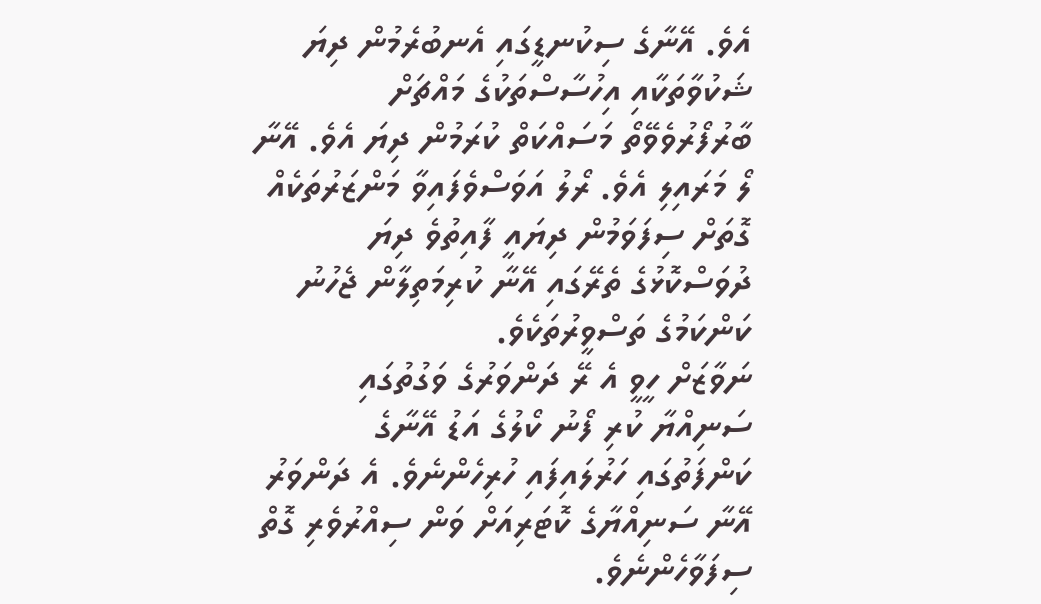އެވެ. އޭނާގެ ސިކުނޑީގައި އެނބުރެމުން ދިޔަ ޝަކުވާތަކާއި އިހުސާސްތަކުގެ މައްޗަށް ބާރުފޯރުވެވޭތޯ މަސައްކަތް ކުރަމުން ދިޔަ އެވެ. އޭނާ ލޯ މަރައިލި އެވެ. ރޯލު އަވަސްވެފައިވާ މަންޒަރުތަކެއް ގޮތަށް ސިފަވަމުން ދިޔައީ ފާއިތުވެ ދިޔަ ދުވަސްކޮޅުގެ ތެރޭގައި އޭނާ ކުރިމަތިލާން ޖެހުނު ކަންކަމުގެ ތަސްވީރުތަކެވެ.
ނަވާޒަށް ހީވީ އެ ރޭ ދަންވަރުގެ ވަގުތުގައި ސަނިއްޔާ ކުރި ފޯނު ކޯލުގެ އަޑު އޭނާގެ ކަންފަތުގައި ހަރުލައިފައި ހުރިހެންނެވެ. އެ ދަންވަރު އޭނާ ސަނިއްޔާގެ ކޮޓަރިއަށް ވަން ސިއްރުވެރި ގޮތް ސިފަވާހެންނެވެ.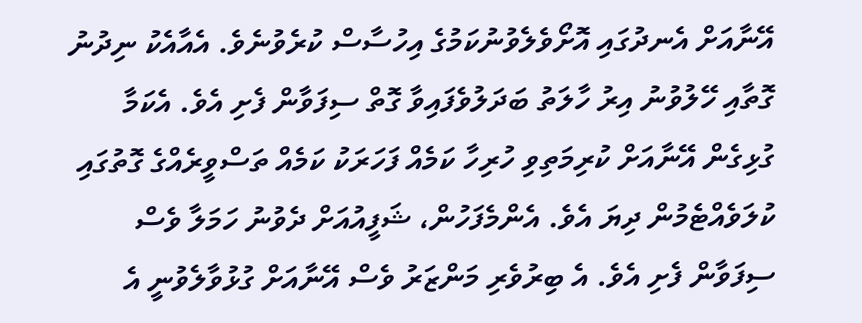އޭނާއަށް އެނދުގައި އޮށޯވެލެވުނުކަމުގެ އިހުސާސް ކުރެވުނެވެ. އެއާއެކު ނިދުނު ގޮތާއި ހޭލުވުނު އިރު ހާލަތު ބަދަލުވެފައިވާ ގޮތް ސިފަވާން ފެށި އެވެ. އެކަމާ ގުޅިގެން އޭނާއަށް ކުރިމަތިވި ހުރިހާ ކަމެއް ފަހަރަކު ކަމެއް ތަސްވީރެއްގެ ގޮތުގައި ކުލަވެއްޓެމުން ދިޔަ އެވެ. އެންމެފަހުން، ޝަފީއުއަށް ދެވުނު ހަމަލާ ވެސް ސިފަވާން ފެށި އެވެ. އެ ބިރުވެރި މަންޒަރު ވެސް އޭނާއަށް ގުޅުވާލެވުނީ އެ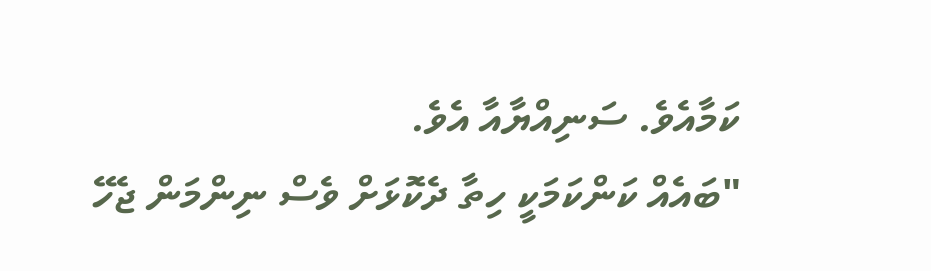ކަމާއެވެ. ސަނިއްޔާއާ އެވެ.
"ބައެއް ކަންކަމަކީ ހިތާ ދެކޮޅަށް ވެސް ނިންމަން ޖެހޭ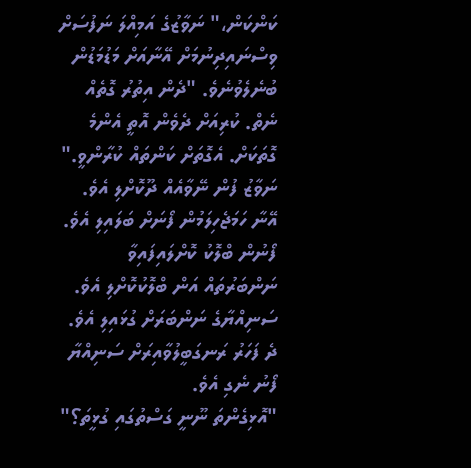ކަންކަން،" ނަވާޒުގެ އަމިއްލަ ނަފުސަށް ވިސްނައިދިނުމަށް އޭނާއަށް މަޑުމަޑުން ބުނެލެވުނެވެ. "ދެން އިތުރު ގޮތެއް ނެތް. ކުރިއަށް ދެވެން އޮތީ އެންމެ ގޮތަކަށް. އެގޮތަށް ކަންތައް ކުރާންވީ."
ނަވާޒު ފުން ނޭވާއެއް ދޫކޮށްލި އެވެ. އޭނާ ހަމަޖެހިލަމުން ފޯނަށް ބަލައިލި އެވެ. ފޯނުން ބްލޮކު ކޮށްލައިފައިވާ ނަންބަރުތައް އަން ބްލޮކުކޮށްލި އެވެ.
ސަނިއްޔާގެ ނަންބަރަށް ގުޅައިލި އެވެ. ދެ ފަހަރު ރަނގަބީލުވާއިރަށް ސަނިއްޔާ ފޯނު ނެގި އެވެ.
"އޮޅިގެންތަ ނޫނީ ގަސްތުގައި ގުޅީތަ؟"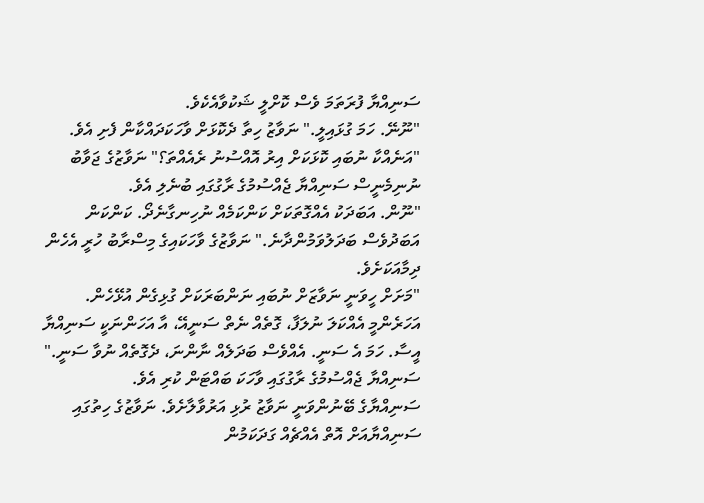ސަނިއްޔާ ފުރަތަމަ ވެސް ކޮށްލީ ޝަކުވާއެކެވެ.
"ނޫނޭ. ހަމަ ގުޅައިލީ." ނަވާޒު ހިތާ ދެކޮޅަށް ވާހަކަދައްކާން ފެށި އެވެ.
"އަނެއްކާ ނުބައި ކޮޅަކަށް އިރު އޮއްސުނު ރެއެއްތަ؟" ނަވާޒުގެ ޖަވާބު ނުނިމެނީސް ސަނިއްޔާ ޖެއްސުމުގެ ރާގުގައި ބުނެލި އެވެ.
"ނޫން. އަބަދަކު އެއްގޮތަކަށް ކަންކަމެއް ނުހިނގާނެދޯ. ކަންކަން އަބަދުވެސް ބަދަލުވަމުންދާނެ." ނަވާޒުގެ ވާހަކައިގެ މިސްރާބު ހުރީ އެހެން ދިމާއަކަށެވެ.
"މަށަށް ހީވަނީ ނަވާޒަށް ނުބައި ނަންބަރަކަށް ގުޅިގެން އުޅޭހެން. އަހަރެންމީ އެއްކަލަ ނުލަފާ، ގޮތެއް ނެތް ސަނީއޭ، އާ އަހަންނަކީ ސަނިއްޔާ އީސާ. ހަމަ އެ ސަނީ. އެއްވެސް ބަދަލެއް ނާންނަ، ދެގޮތެއް ނުވާ ސަނީ." ސަނިއްޔާ ޖެއްސުމުގެ ރާގުގައި ވާހަކަ ބައްޓަން ކުރި އެވެ.
ސަނިއްޔާގެ ބޭނުންވަނީ ނަވާޒު ރުޅި އަރުވާލާށެވެ. ނަވާޒުގެ ހިތުގައި ސަނިއްޔާއަށް އޮތް އެއްޗެއް ގަދަކަމުން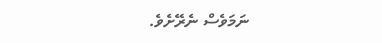ނަމަވެސް ނެރޭށެވެ.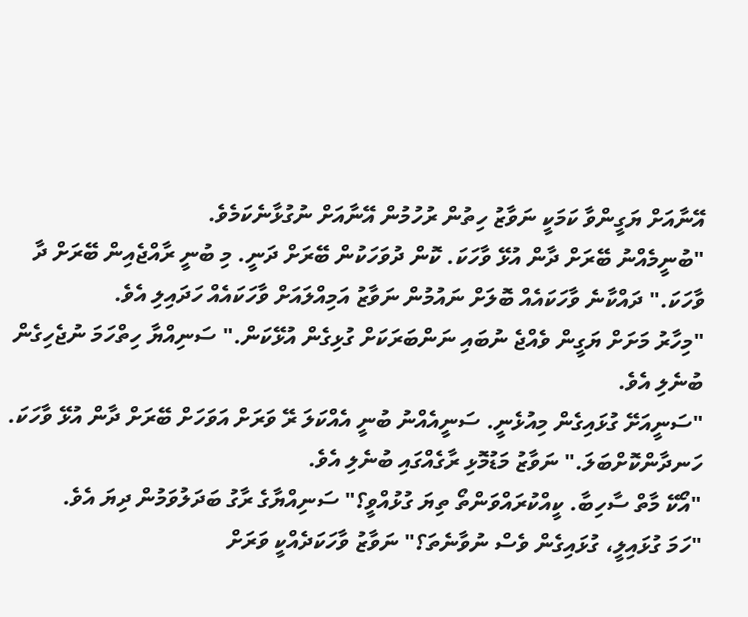އޭނާއަށް ޔަގީންވާ ކަމަކީ ނަވާޒު ހިތުން ރުހުމުން އޭނާއަށް ނުގުޅާނެކަމެވެ.
"ބުނީމެއްނު ބޭރަށް ދާން އުޅޭ ވާހަކަ. ކޮން ދުވަހަކުން ބޭރަށް ދަނީ. މި ބުނީ ރާއްޖެއިން ބޭރަށް ދާ ވާހަކަ." ދައްކާނެ ވާހަކައެއް ބޮލަށް ނައުމުން ނަވާޒު އަމިއްލައަށް ވާހަކައެއް ހަދައިލި އެވެ.
"މިހާރު މަށަށް ޔަގީން ވެއްޖެ ނުބައި ނަންބަރަކަށް ގުޅިގެން އުޅޭކަން." ސަނިއްޔާ ހިތްހަމަ ނުޖެހިގެން ބުނެލި އެވެ.
"ސަނީއަށޭ ގުޅައިގެން މިއުޅެނީ. ސަނީއެއްނު ބުނީ އެއްކަލަ ރޭ ވަރަށް އަވަހަށް ބޭރަށް ދާން އުޅޭ ވާހަކަ. ހަނދާންކޮށްބަލަ." ނަވާޒު މަޑުމޮޅި ރާގެއްގައި ބުނެލި އެވެ.
"އޯކޭ މާތް ސާހިބާ. ކީއްކުރައްވަންތޯ ތިޔަ ގުޅުއްވީ؟" ސަނިއްޔާގެ ރާގު ބަދަލުވަމުން ދިޔަ އެވެ.
"ހަމަ ގުޅައިލީ، ގުޅައިގެން ވެސް ނުވާނެތަ؟" ނަވާޒު ވާހަކަދެއްކީ ވަރަށް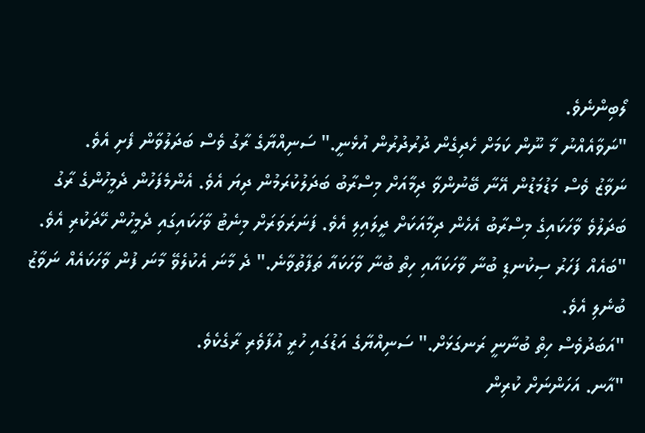ލޯބިންނެވެ.
"ނަވާއެއްނު މާ ނޫން ކަމަށް ހެދިގެން ދުރުދުރުން އުޅެނީ." ސަނިއްޔާގެ ރާގު ވެސް ބަދަލުވާން ފެށި އެވެ.
ނަވާޒު ވެސް މަޑުމަޑުން އޭނާ ބޭނުންވާ ދިމާއަށް މިސްރާބު ބަދަލުކުރަމުން ދިޔަ އެވެ. އެންމެފަހުން ދެމީހުންގެ ރާގު ބަދަލުވެ ވާހަކައިގެ މިސްރާބު އެހެން ދިމާއަކަށް ދީލައިލި އެވެ. ފަނަރަވަރަށް މިނެޓު ވާހަކައިގައި ދެމީހުން ހޭދަކުރި އެވެ.
"ބައެއް ފަހަރު ސިކުނޑި ބުނާ ވާހަކައާއި ހިތް ބުނާ ވާހަކައާ ތަފާތުވާނެ." ދެ މާނަ އެކުލެވޭ މާނަ ފުން ވާހަކައެއް ނަވާޒު ބުނެލި އެވެ.
"އަބަދުވެސް ހިތް ބުނާނީ ރަނގަޅަށް." ސަނިއްޔާގެ އަޑުގައި ހުރީ އުފާވެރި ރާގެކެވެ.
"އާނ. އަހަންނަށް ކުރިން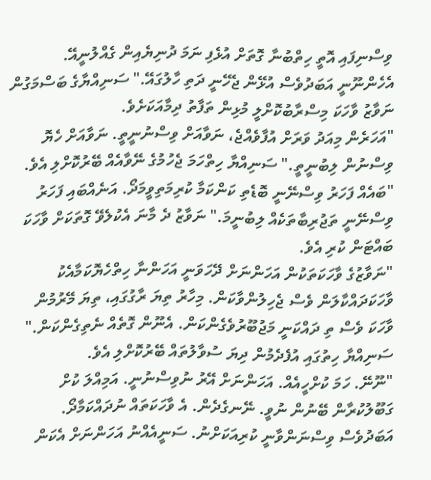ވިސްނިފައި އޮތީ ހިތްބުނާ ގޮތަށް އުޅެފި ނަމަ ދުނިޔެއިން ގެއްލުނީއޭ. އެހެންނޫނީ އަބަދުވެސް އުޅޭން ޖެހޭނީ ދަތި ހާލުގައޭ." ސަނިއްޔާގެ ބަސްމަގުން ނަވާޒު ވާހަކަ މިސްރާބުކޮށްލީ މުޅިން ތަފާތު ދިމާއަކަށެވެ.
"އަހަރެން މިއަދު ވަރަށް އުފާވެއްޖެ، ނަވާއަށް ވިސްނުނީތީ. ނަވާއަށް ހެޔޮ ވިސްނުން ލިބުނީތީ." ސަނިއްޔާ ހިތްހަމަ ޖެހުމުގެ ނޭވާއެއް ބޭރުކޮށްލި އެވެ.
"ބައެއް ފަހަރު ވިސްނޭނީ ބޮޑެތި ކަންކަމާ ކުރިމަތިވީމަދޯ. އަނެއްބައި ފަހަރު ވިސްނޭނީ ތަޖުރިބާތަކެއް ލިބުނީމަ." ނަވާޒު ދެ މާނަ އެކުލެވޭ ގޮތަކަށް ވާހަކަ ބައްޓަން ކުރި އެވެ.
"ނަވާޒުގެ ވާހަކަތަކުން އަހަންނަށް ދޭހަވަނީ އަހަންނާ ހިތްހެޔޮކަމާއެކު ވާހަކަދައްކާލަން ވެސް ޖެހިލުންވާކަން. މިހާރު ތިޔަ ރާގުގައި، ތިޔަ މޭރުމުން ވާހަކަ ވެސް ތި ދައްކަނީ މަޖުބޫރުވެގެންކަން. އެނޫން ގޮތެއް ނެތިގެންކަން." ސަނިއްޔާ ހިތުގައި އުފެދެމުން ދިޔަ ސުވާލުތައް ބޭރުކޮށްލި އެވެ.
"ނޫނޭ. ހަމަ ކުށްހީއެއް. އަހަންނަށް އޭރު ނުވިސްނުނީ. އަމިއްލަ ކުށް ގަބޫލުކުރާން ބޭނުން ނުވީ. ނޭނގެދެން. އެ ވާހަކަތައް ނުދައްކަމާދޯ. އަބަދުވެސް ވިސްނަންވާނީ ކުރިއަކަށްނު. ސަނީއެއްނު އަހަންނަށް އެކަން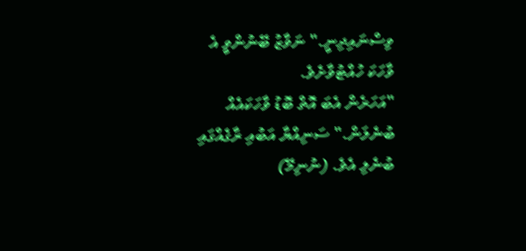ވިސްނައިދިނީ." ނަވާޒު ބޭނުންވީ އެ ވާހަކަ ހުއްޓުވާށެވެ.
"އަހަރެން އެބަ އޮތް ބޮޑު ވާހަކައެއް ބުނެލަން." ސަނިއްޔާ އަބުއި ރާގެއްގައި ބުނެލި އެވެ. (ނުނިމޭ)